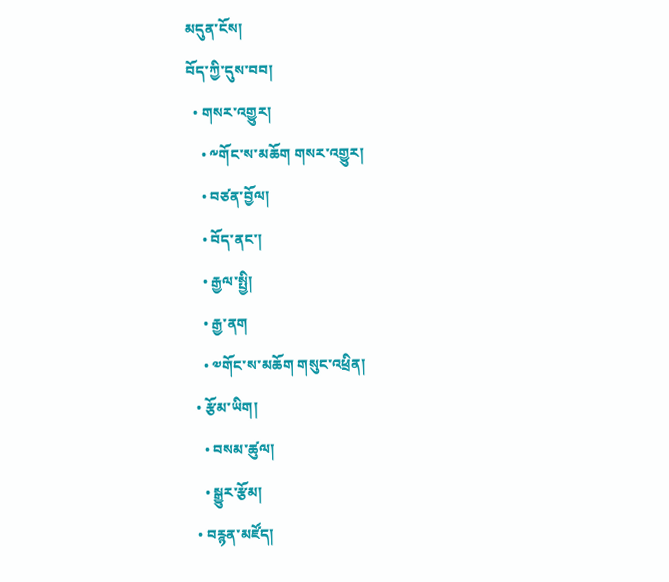མདུན་ངོས།
བོད་ཀྱི་དུས་བབ།
  • གསར་འགྱུར།
    • ༸གོང་ས་མཆོག གསར་འགྱུར།
    • བཙན་བྱོལ།
    • བོད་ནང་།
    • རྒྱལ་སྤྱི།
    • རྒྱ་ནག
    • ༧གོང་ས་མཆོག གསུང་འཕྲིན།
  • རྩོམ་ཡིག།
    • བསམ་ཚུལ།
    • སྒྱུར་རྩོམ།
  • བརྙན་མཛོད།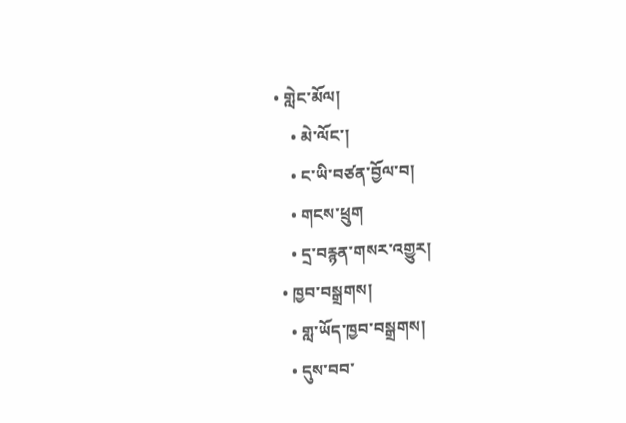• གླེང་མོལ།
    • མེ་ལོང་།
    • ང་ཡི་བཙན་བྱོལ་བ།
    • གངས་ཕྲུག
    • དྲ་བརྙན་གསར་འགྱུར།
  • ཁྱབ་བསྒྲགས།
    • གླ་ཡོད་ཁྱབ་བསྒྲགས།
    • དུས་བབ་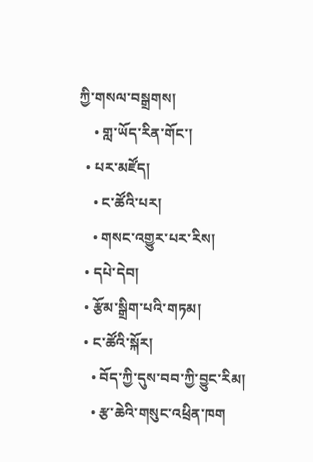ཀྱི་གསལ་བསྒྲགས།
    • གླ་ཡོད་རིན་གོང་།
  • པར་མཛོད།
    • ང་ཚོའི་པར།
    • གསང་འགྱུར་པར་རིས།
  • དཔེ་དེབ།
  • རྩོམ་སྒྲིག་པའི་གཏམ།
  • ང་ཚོའི་སྐོར།
    • བོད་ཀྱི་དུས་བབ་ཀྱི་བྱུང་རིམ།
    • རྩ་ཆེའི་གསུང་འཕྲིན་ཁག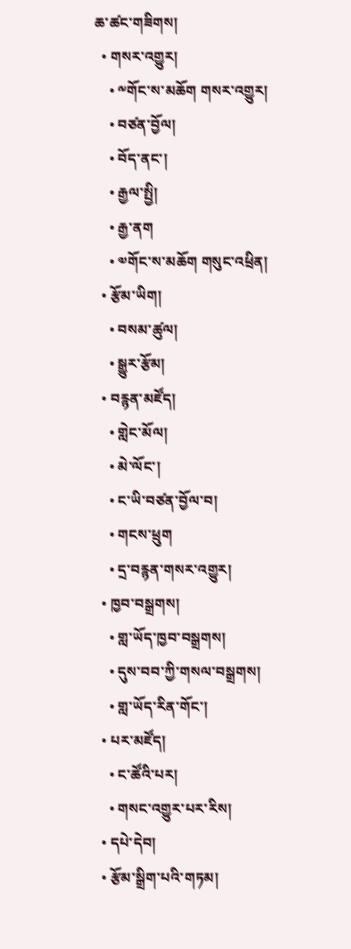ཆ་ཚང་གཟིགས།
  • གསར་འགྱུར།
    • ༸གོང་ས་མཆོག གསར་འགྱུར།
    • བཙན་བྱོལ།
    • བོད་ནང་།
    • རྒྱལ་སྤྱི།
    • རྒྱ་ནག
    • ༧གོང་ས་མཆོག གསུང་འཕྲིན།
  • རྩོམ་ཡིག།
    • བསམ་ཚུལ།
    • སྒྱུར་རྩོམ།
  • བརྙན་མཛོད།
    • གླེང་མོལ།
    • མེ་ལོང་།
    • ང་ཡི་བཙན་བྱོལ་བ།
    • གངས་ཕྲུག
    • དྲ་བརྙན་གསར་འགྱུར།
  • ཁྱབ་བསྒྲགས།
    • གླ་ཡོད་ཁྱབ་བསྒྲགས།
    • དུས་བབ་ཀྱི་གསལ་བསྒྲགས།
    • གླ་ཡོད་རིན་གོང་།
  • པར་མཛོད།
    • ང་ཚོའི་པར།
    • གསང་འགྱུར་པར་རིས།
  • དཔེ་དེབ།
  • རྩོམ་སྒྲིག་པའི་གཏམ།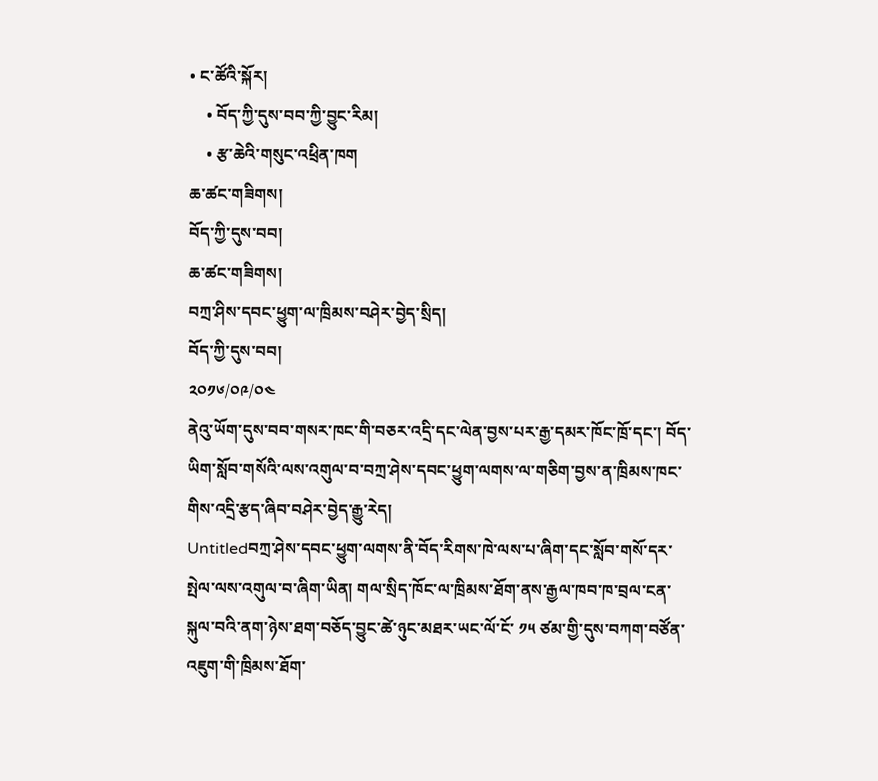• ང་ཚོའི་སྐོར།
    • བོད་ཀྱི་དུས་བབ་ཀྱི་བྱུང་རིམ།
    • རྩ་ཆེའི་གསུང་འཕྲིན་ཁག
ཆ་ཚང་གཟིགས།
བོད་ཀྱི་དུས་བབ།
ཆ་ཚང་གཟིགས།
བཀྲ་ཤིས་དབང་ཕྱུག་ལ་ཁྲིམས་བཤེར་བྱེད་སྲིད།
བོད་ཀྱི་དུས་བབ།
༢༠༡༦/༠༩/༠༤
ནེའུ་ཡོག་དུས་བབ་གསར་ཁང་གི་བཅར་འདྲི་དང་ལེན་བྱས་པར་རྒྱ་དམར་ཁོང་ཁྲོ་དང་། བོད་ཡིག་སློབ་གསོའི་ལས་འགུལ་བ་བཀྲ་ཤེས་དབང་ཕྱུག་ལགས་ལ་གཅིག་བྱས་ན་ཁྲིམས་ཁང་གིས་འདྲི་རྩད་ཞིབ་བཤེར་བྱེད་རྒྱུ་རེད།
Untitledབཀྲ་ཤེས་དབང་ཕྱུག་ལགས་ནི་བོད་རིགས་ཁེ་ལས་པ་ཞིག་དང་སློབ་གསོ་དར་སྤེལ་ལས་འགུལ་བ་ཞིག་ཡིན། གལ་སྲིད་ཁོང་ལ་ཁྲིམས་ཐོག་ནས་རྒྱལ་ཁབ་ཁ་བྲལ་ངན་སྐུལ་བའི་ནག་ཉེས་ཐག་བཅོད་བྱུང་ཚེ་ཉུང་མཐར་ཡང་ལོ་ངོ་ ༡༥ ཙམ་གྱི་དུས་བཀག་བཙོན་འཇུག་གི་ཁྲིམས་ཐོག་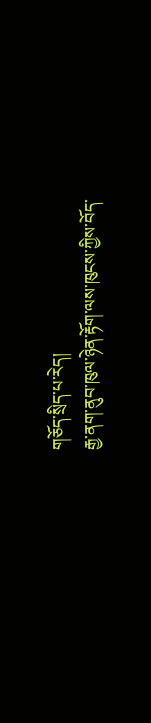གཅོད་སྲིད་པ་རེད།
རྒྱ་ནག་ནུབ་ཁུལ་ཉེན་རྟོག་ལས་ཁུངས་ཀྱིས་བོད་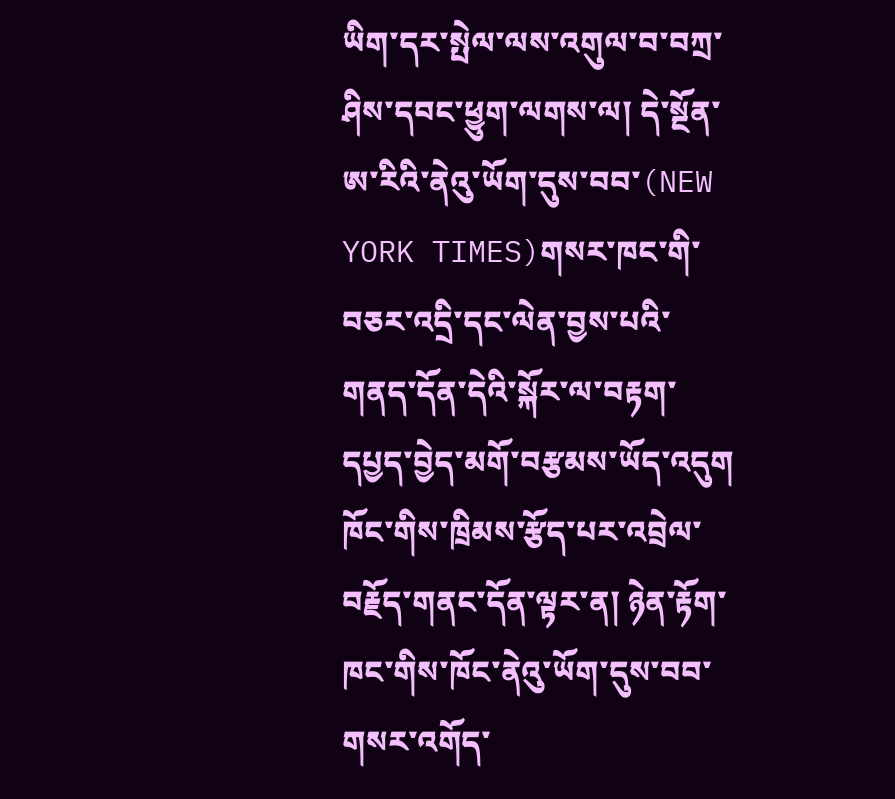ཡིག་དར་སྤེལ་ལས་འགུལ་བ་བཀྲ་ཤིས་དབང་ཕྱུག་ལགས་ལ། དེ་སྔོན་ཨ་རིའི་ནེའུ་ཡོག་དུས་བབ་(NEW YORK TIMES)གསར་ཁང་གི་བཅར་འདྲི་དང་ལེན་བྱས་པའི་གནད་དོན་དེའི་སྐོར་ལ་བརྟག་དཔྱད་བྱེད་མགོ་བརྩམས་ཡོད་འདུག ཁོང་གིས་ཁྲིམས་རྩོད་པར་འབྲེལ་བརྗོད་གནང་དོན་ལྟར་ན། ཉེན་རྟོག་ཁང་གིས་ཁོང་ནེའུ་ཡོག་དུས་བབ་གསར་འགོད་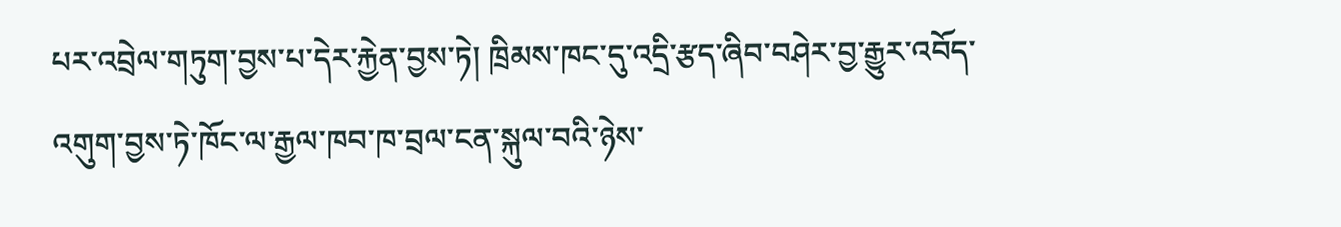པར་འབྲེལ་གཏུག་བྱས་པ་དེར་རྐྱེན་བྱས་ཏེ། ཁྲིམས་ཁང་དུ་འདྲི་རྩད་ཞིབ་བཤེར་བྱ་རྒྱུར་འབོད་འགུག་བྱས་ཏེ་ཁོང་ལ་རྒྱལ་ཁབ་ཁ་བྲལ་ངན་སྐུལ་བའི་ཉེས་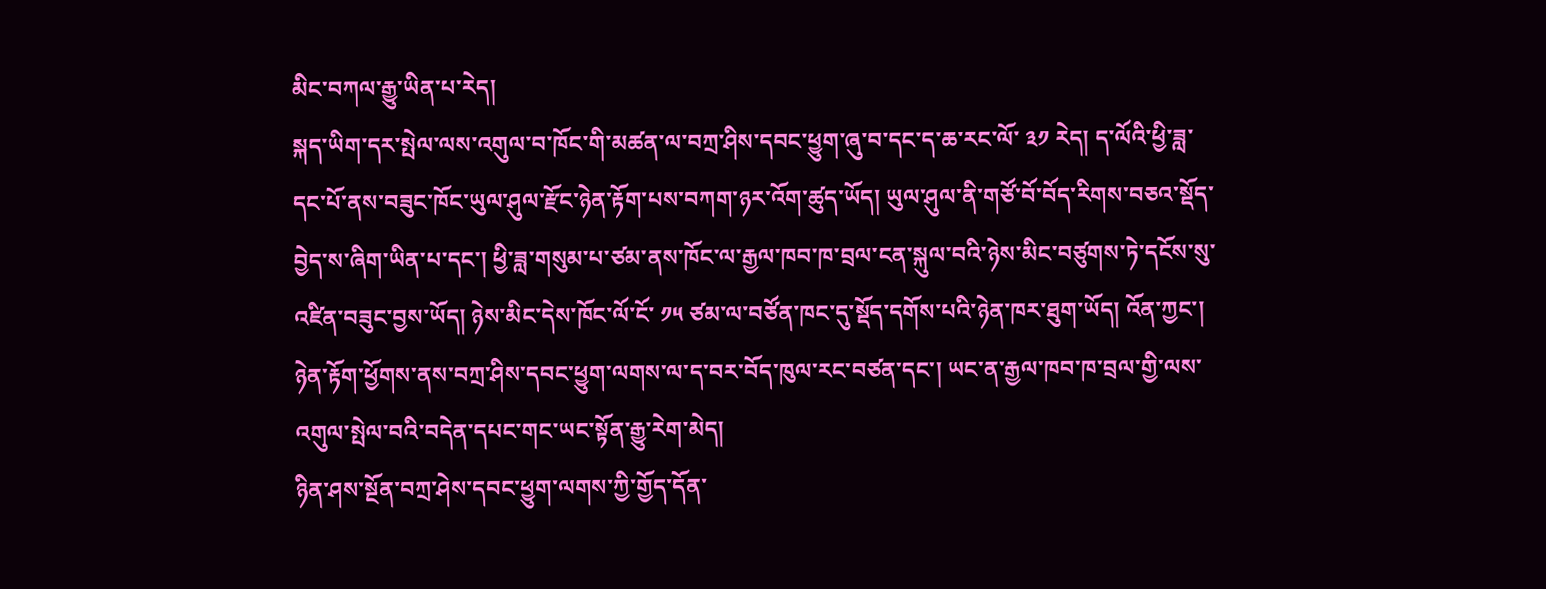མིང་བཀལ་རྒྱུ་ཡིན་པ་རེད།
སྐད་ཡིག་དར་སྤེལ་ལས་འགུལ་བ་ཁོང་གི་མཚན་ལ་བཀྲ་ཤིས་དབང་ཕྱུག་ཞུ་བ་དང་ད་ཆ་རང་ལོ་ ༣༡ རེད། ད་ལོའི་ཕྱི་ཟླ་དང་པོ་ནས་བཟུང་ཁོང་ཡུལ་ཤུལ་རྫོང་ཉེན་རྟོག་པས་བཀག་ཉར་འོག་ཚུད་ཡོད། ཡུལ་ཤུལ་ནི་གཙོ་བོ་བོད་རིགས་བཅའ་སྡོད་བྱེད་ས་ཞིག་ཡིན་པ་དང་། ཕྱི་ཟླ་གསུམ་པ་ཙམ་ནས་ཁོང་ལ་རྒྱལ་ཁབ་ཁ་བྲལ་ངན་སྐུལ་བའི་ཉེས་མིང་བཙུགས་ཏེ་དངོས་སུ་འཛིན་བཟུང་བྱས་ཡོད། ཉེས་མིང་དེས་ཁོང་ལོ་ངོ་ ༡༥ ཙམ་ལ་བཙོན་ཁང་དུ་སྡོད་དགོས་པའི་ཉེན་ཁར་ཐུག་ཡོད། འོན་ཀྱང་། ཉེན་རྟོག་ཕྱོགས་ནས་བཀྲ་ཤིས་དབང་ཕྱུག་ལགས་ལ་ད་བར་བོད་ཁུལ་རང་བཙན་དང་། ཡང་ན་རྒྱལ་ཁབ་ཁ་བྲལ་གྱི་ལས་འགུལ་སྤེལ་བའི་བདེན་དཔང་གང་ཡང་སྟོན་རྒྱུ་རེག་མེད།
ཉིན་ཤས་སྔོན་བཀྲ་ཤེས་དབང་ཕྱུག་ལགས་ཀྱི་གྱོད་དོན་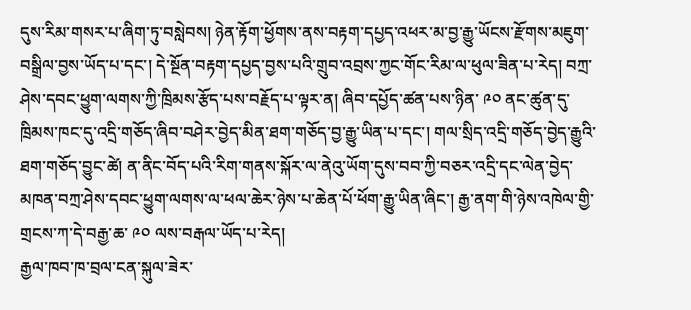དུས་རིམ་གསར་པ་ཞིག་ཏུ་བསླེབས། ཉེན་རྟོག་ཕྱོགས་ནས་བརྟག་དཔྱད་འཕར་མ་བྱ་རྒྱུ་ཡོངས་རྫོགས་མཇུག་བསྒྲིལ་བྱས་ཡོད་པ་དང་། དེ་སྔོན་བརྟག་དཔྱད་བྱས་པའི་གྲུབ་འབྲས་ཀྱང་གོང་རིམ་ལ་ཕུལ་ཟིན་པ་རེད། བཀྲ་ཤེས་དབང་ཕྱུག་ལགས་ཀྱི་ཁྲིམས་རྩོད་པས་བརྗོད་པ་ལྟར་ན། ཞིབ་དཔྱོད་ཚན་པས་ཉིན་ ༩༠ ནང་ཚུན་དུ་ཁྲིམས་ཁང་དུ་འདྲི་གཅོད་ཞིབ་བཤེར་བྱེད་མིན་ཐག་གཅོད་བྱ་རྒྱུ་ཡིན་པ་དང་། གལ་སྲིད་འདྲི་གཅོད་བྱེད་རྒྱུའི་ཐག་གཅོད་བྱུང་ཚེ། ན་ནིང་བོད་པའི་རིག་གནས་སྐོར་ལ་ནེའུ་ཡོག་དུས་བབ་ཀྱི་བཅར་འདྲི་དང་ལེན་བྱེད་མཁན་བཀྲ་ཤེས་དབང་ཕྱུག་ལགས་ལ་ཕལ་ཆེར་ཉེས་པ་ཆེན་པོ་ཕོག་རྒྱུ་ཡིན་ཞིང་། རྒྱ་ནག་གི་ཉེས་འཁེལ་གྱི་གྲངས་ཀ་དེ་བརྒྱ་ཆ་ ༩༠ ལས་བརྒལ་ཡོད་པ་རེད།
རྒྱལ་ཁབ་ཁ་བྲལ་ངན་སྐུལ་ཟེར་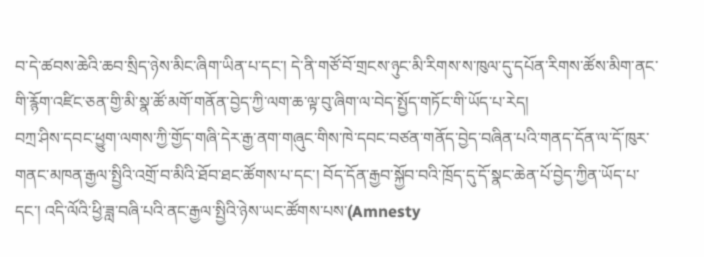བ་དེ་ཚབས་ཆེའི་ཆབ་སྲིད་ཉེས་མིང་ཞིག་ཡིན་པ་དང་། དེ་ནི་གཙོ་བོ་གྲངས་ཉུང་མི་རིགས་ས་ཁུལ་དུ་དཔོན་རིགས་ཚོས་མིག་ནང་གི་རྙོག་འཛིང་ཅན་གྱི་མི་སྣ་ཚོ་མགོ་གནོན་བྱེད་ཀྱི་ལག་ཆ་ལྟ་བུ་ཞིག་ལ་བེད་སྤྱོད་གཏོང་གི་ཡོད་པ་རེད།
བཀྲ་ཤིས་དབང་ཕྱུག་ལགས་ཀྱི་གྱོད་གཞི་དེར་རྒྱ་ནག་གཞུང་གིས་ཁེ་དབང་བཙན་གནོད་བྱེད་བཞིན་པའི་གནད་དོན་ལ་དོ་ཁུར་གནང་མཁན་རྒྱལ་སྤྱིའི་འགྲོ་བ་མིའི་ཐོབ་ཐང་ཚོགས་པ་དང་། བོད་དོན་རྒྱབ་སྐྱོབ་བའི་ཁྲོད་དུ་དོ་སྣང་ཆེན་པོ་བྱེད་ཀྱིན་ཡོད་པ་དང་། འདི་ལོའི་ཕྱི་ཟླ་བཞི་པའི་ནང་རྒྱལ་སྤྱིའི་ཉེས་ཡང་ཚོགས་པས་(Amnesty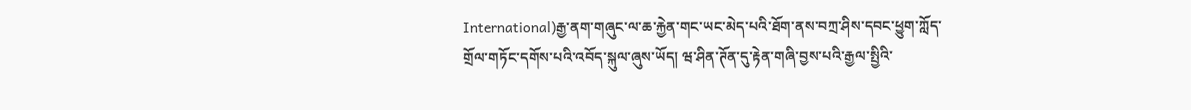International)རྒྱ་ནག་གཞུང་ལ་ཆ་རྐྱེན་གང་ཡང་མེད་པའི་ཐོག་ནས་བཀྲ་ཤིས་དབང་ཕྱུག་ཀློད་གྲོལ་གཏོང་དགོས་པའི་འབོད་སྐུལ་ཞུས་ཡོད། ཝ་ཤིན་ཊོན་དུ་རྟེན་གཞི་བྱས་པའི་རྒྱལ་སྤྱིའི་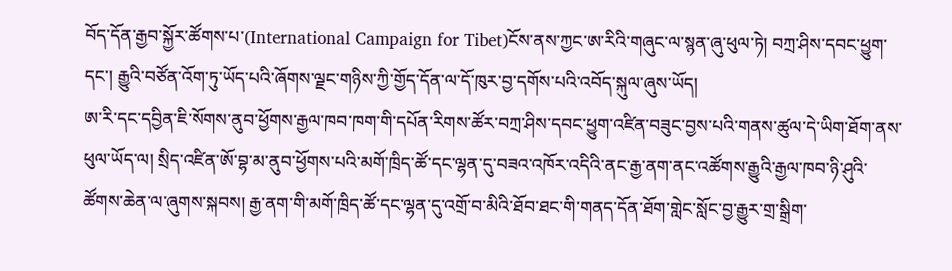བོད་དོན་རྒྱབ་སྐྱོར་ཚོགས་པ་(International Campaign for Tibet)ངོས་ནས་ཀྱང་ཨ་རིའི་གཞུང་ལ་སྙན་ཞུ་ཕུལ་ཏེ། བཀྲ་ཤིས་དབང་ཕྱུག་དང་། རྒྱུའི་བཙོན་འོག་ཏུ་ཡོད་པའི་ཞོགས་ལྗང་གཉིས་ཀྱི་གྱོད་དོན་ལ་དོ་ཁུར་བྱ་དགོས་པའི་འབོད་སྐུལ་ཞུས་ཡོད།
ཨ་རི་དང་དབྱིན་ཇི་སོགས་ནུབ་ཕྱོགས་རྒྱལ་ཁབ་ཁག་གི་དཔོན་རིགས་ཚོར་བཀྲ་ཤིས་དབང་ཕྱུག་འཛིན་བཟུང་བྱས་པའི་གནས་ཚུལ་དེ་ཡིག་ཐོག་ནས་ཕུལ་ཡོད་ལ། སྲིད་འཛིན་ཨོ་བྷ་མ་ནུབ་ཕྱོགས་པའི་མགོ་ཁྲིད་ཚོ་དང་ལྷན་དུ་བཟའ་འཁོར་འདིའི་ནང་རྒྱ་ནག་ནང་འཚོགས་རྒྱུའི་རྒྱལ་ཁབ་ཉི་ཤུའི་ཚོགས་ཆེན་ལ་ཞུགས་སྐབས། རྒྱ་ནག་གི་མགོ་ཁྲིད་ཚོ་དང་ལྷན་དུ་འགྲོ་བ་མིའི་ཐོབ་ཐང་གི་གནད་དོན་ཐོག་གླེང་སློང་བྱ་རྒྱུར་གྲ་སྒྲིག་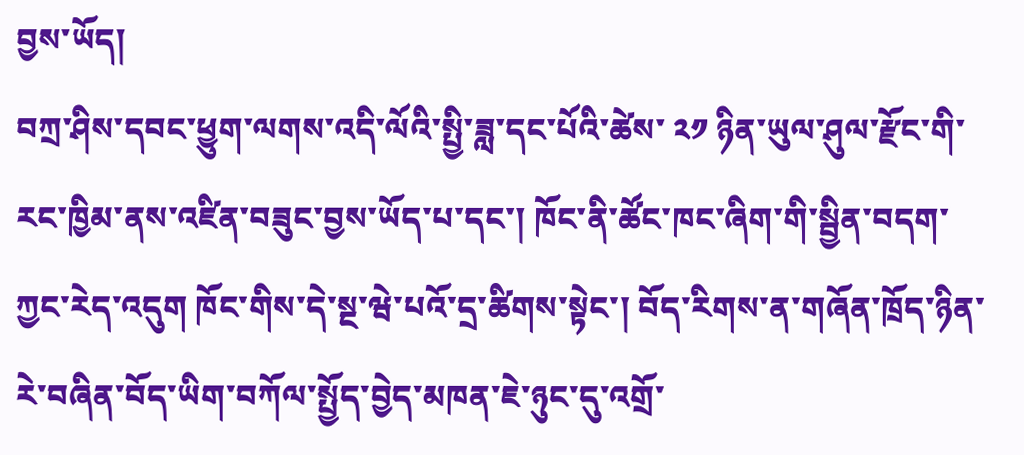བྱས་ཡོད།
བཀྲ་ཤིས་དབང་ཕྱུག་ལགས་འདི་ལོའི་སྤྱི་ཟླ་དང་པོའི་ཚེས་ ༢༡ ཉིན་ཡུལ་ཤུལ་རྫོང་གི་རང་ཁྱིམ་ནས་འཛིན་བཟུང་བྱས་ཡོད་པ་དང་། ཁོང་ནི་ཚོང་ཁང་ཞིག་གི་སྦྱིན་བདག་ཀྱང་རེད་འདུག ཁོང་གིས་དེ་སྔ་ཝེ་པའོ་དྲ་ཚིགས་སྟེང་། བོད་རིགས་ན་གཞོན་ཁྲོད་ཉིན་རེ་བཞིན་བོད་ཡིག་བཀོལ་སྤྱོད་བྱེད་མཁན་ཇེ་ཉུང་དུ་འགྲོ་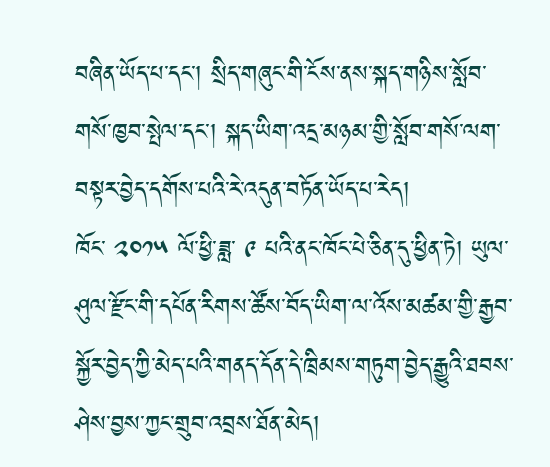བཞིན་ཡོད་པ་དང་། སྲིད་གཞུང་གི་ངོས་ནས་སྐད་གཉིས་སློབ་གསོ་ཁྱབ་སྤེལ་དང་། སྐད་ཡིག་འདྲ་མཉམ་གྱི་སློབ་གསོ་ལག་བསྟར་བྱེད་དགོས་པའི་རེ་འདུན་བཏོན་ཡོད་པ་རེད།
ཁོང་ ༢༠༡༥ ལོ་ཕྱི་ཟླ་ ༩ པའི་ནང་ཁོང་པེ་ཅིན་དུ་ཕྱིན་ཏེ། ཡུལ་ཤུལ་རྫོང་གི་དཔོན་རིགས་ཚོས་བོད་ཡིག་ལ་འོས་མཚམ་གྱི་རྒྱབ་སྐྱོར་བྱེད་ཀྱི་མེད་པའི་གནད་དོན་དེ་ཁྲིམས་གཏུག་བྱེད་རྒྱུའི་ཐབས་ཤེས་བྱས་ཀྱང་གྲུབ་འབྲས་ཐོན་མེད།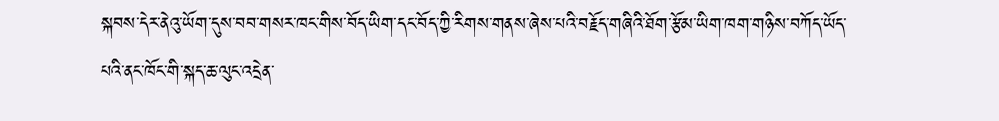སྐབས་དེར་ནེའུ་ཡོག་དུས་བབ་གསར་ཁང་གིས་བོད་ཡིག་དང་བོད་ཀྱི་རིགས་གནས་ཞེས་པའི་བརྗོད་གཞིའི་ཐོག་རྩོམ་ཡིག་ཁག་གཉིས་བཀོད་ཡོད་པའི་ནང་ཁོང་གི་སྐད་ཆ་ལུང་འདྲེན་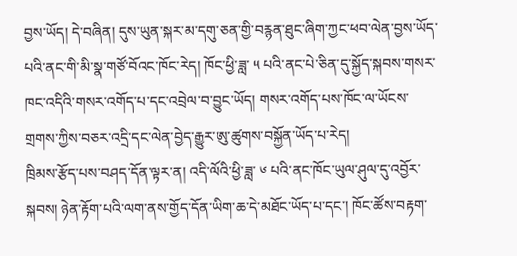བྱས་ཡོད། དེ་བཞིན། དུས་ཡུན་སྐར་མ་དགུ་ཅན་གྱི་བརྙན་ཐུང་ཞིག་ཀྱང་ཕབ་ལེན་བྱས་ཡོད་པའི་ནང་གི་མི་སྣ་གཙོ་བོའང་ཁོང་རེད། ཁོང་ཕྱི་ཟླ་ ༥ པའི་ནང་པེ་ཅིན་དུ་སྐྱོད་སྐབས་གསར་ཁང་འདིའི་གསར་འགོད་པ་དང་འབྲེལ་བ་བྱུང་ཡོད། གསར་འགོད་པས་ཁོང་ལ་ཡོངས་གྲགས་ཀྱིས་བཅར་འདྲི་དང་ལེན་བྱེད་རྒྱུར་ཨུ་ཚུགས་བསྐྱོན་ཡོད་པ་རེད།
ཁྲིམས་རྩོད་པས་བཤད་དོན་ལྟར་ན། འདི་ལོའི་ཕྱི་ཟླ་ ༦ པའི་ནང་ཁོང་ཡུལ་ཤུལ་དུ་འབྱོར་སྐབས། ཉེན་རྟོག་པའི་ལག་ནས་གྱོད་དོན་ཡིག་ཆ་དེ་མཐོང་ཡོད་པ་དང་། ཁོང་ཚོས་བརྟག་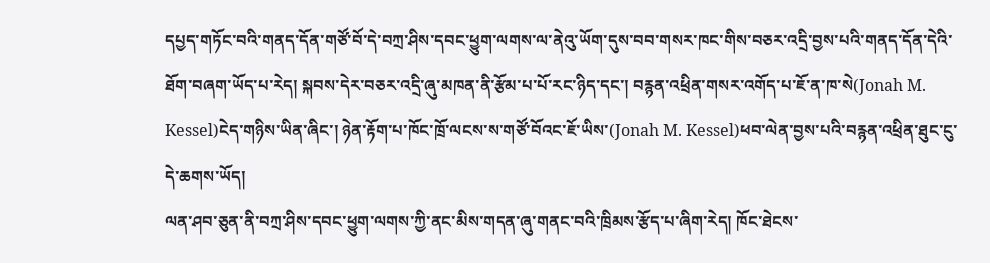དཔྱད་གཏོང་བའི་གནད་དོན་གཙོ་བོ་དེ་བཀྲ་ཤིས་དབང་ཕྱུག་ལགས་ལ་ནེའུ་ཡོག་དུས་བབ་གསར་ཁང་གིས་བཅར་འདྲི་བྱས་པའི་གནད་དོན་དེའི་ཐོག་བཞག་ཡོད་པ་རེད། སྐབས་དེར་བཅར་འདྲི་ཞུ་མཁན་ནི་རྩོམ་པ་པོ་རང་ཉིད་དང་། བརྙན་འཕྲིན་གསར་འགོད་པ་ཇོ་ན་ཁ་སེ(Jonah M. Kessel)ངེད་གཉིས་ཡིན་ཞིང་། ཉེན་རྟོག་པ་ཁོང་ཁྲོ་ལངས་ས་གཙོ་བོའང་ཇོ་ཡིས་(Jonah M. Kessel)ཕབ་ལེན་བྱས་པའི་བརྙན་འཕྲིན་ཐུང་ངུ་དེ་ཆགས་ཡོད།
ལན་ཤབ་ཅུན་ནི་བཀྲ་ཤིས་དབང་ཕྱུག་ལགས་ཀྱི་ནང་མིས་གདན་ཞུ་གནང་བའི་ཁྲིམས་རྩོད་པ་ཞིག་རེད། ཁོང་ཐེངས་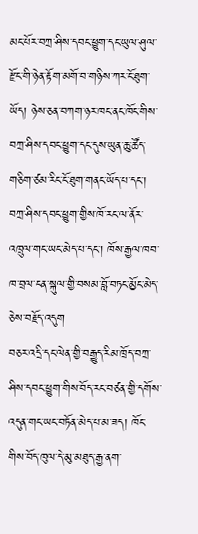མང་པོར་བཀྲ་ཤིས་དབང་ཕྱུག་དང་ཡུལ་ཤུལ་རྫོང་གི་ཉེན་རྟོག་མགོ་བ་གཉིས་ཀར་ངོ་ཐུག་ཡོད། ཉེས་ཅན་བཀག་ཉར་ཁང་ནང་ཁོང་གིས་བཀྲ་ཤིས་དབང་ཕྱུག་དང་དུས་ཡུན་ཆུ་ཚོད་གཅིག་ཙམ་རིང་ངོ་ཐུག་གནང་ཡོད་པ་དང་། བཀྲ་ཤིས་དབང་ཕྱུག་གྱིས་ཁོ་རང་ལ་ནོར་འཁྲུལ་གང་ཡང་མེད་པ་དང་། ཁོས་རྒྱལ་ཁབ་ཁ་བྲལ་ངན་སྐུལ་གྱི་བསམ་བློ་བཏང་མྱོང་མེད་ཅེས་བརྗོད་འདུག
བཅར་འདྲི་དང་ལེན་གྱི་བརྒྱུད་རིམ་ཁྲོད་བཀྲ་ཤིས་དབང་ཕྱུག་གིས་བོད་རང་བཙན་གྱི་དགོས་འདུན་གང་ཡང་བཏོན་མེད་པ་མ་ཟད། ཁོང་གིས་བོད་ཁུལ་དེ་མུ་མཐུད་རྒྱ་ནག་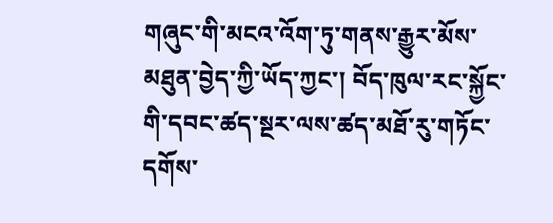གཞུང་གི་མངའ་འོག་ཏུ་གནས་རྒྱུར་མོས་མཐུན་བྱེད་ཀྱི་ཡོད་ཀྱང་། བོད་ཁུལ་རང་སྐྱོང་གི་དབང་ཚད་སྔར་ལས་ཚད་མཐོ་རུ་གཏོང་དགོས་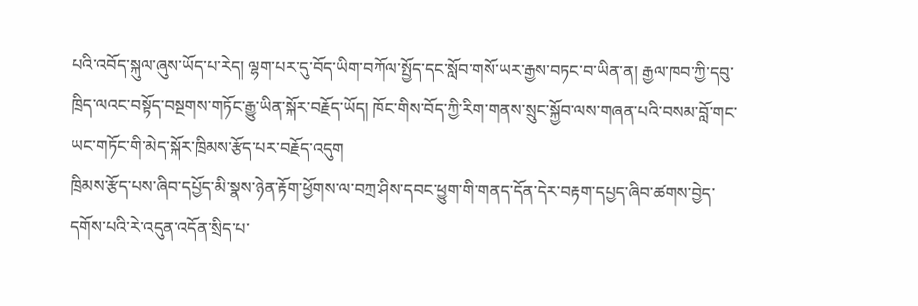པའི་འབོད་སྐུལ་ཞུས་ཡོད་པ་རེད། ལྷག་པར་དུ་བོད་ཡིག་བཀོལ་སྤྱོད་དང་སློབ་གསོ་ཡར་རྒྱས་བཏང་བ་ཡིན་ན། རྒྱལ་ཁབ་ཀྱི་དབུ་ཁྲིད་ལའང་བསྟོད་བསྔགས་གཏོང་རྒྱུ་ཡིན་སྐོར་བརྗོད་ཡོད། ཁོང་གིས་བོད་ཀྱི་རིག་གནས་སྲུང་སྐྱོབ་ལས་གཞན་པའི་བསམ་བློ་གང་ཡང་གཏོང་གི་མེད་སྐོར་ཁྲིམས་རྩོད་པར་བརྗོད་འདུག
ཁྲིམས་རྩོད་པས་ཞིབ་དཔྱོད་མི་སྣས་ཉེན་རྟོག་ཕྱོགས་ལ་བཀྲ་ཤིས་དབང་ཕྱུག་གི་གནད་དོན་དེར་བརྟག་དཔྱད་ཞིབ་ཚགས་བྱེད་དགོས་པའི་རེ་འདུན་འདོན་སྲིད་པ་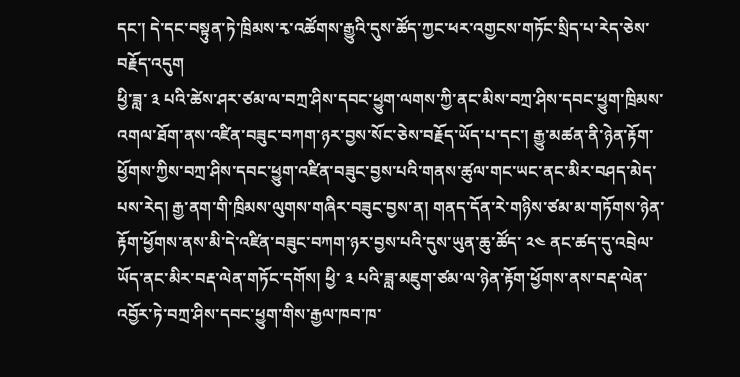དང་། དེ་དང་བསྟུན་ཏེ་ཁྲིམས་རྭ་འཚོགས་རྒྱུའི་དུས་ཚོད་ཀྱང་ཕར་འགྱངས་གཏོང་སྲིད་པ་རེད་ཅེས་བརྗོད་འདུག
ཕྱི་ཟླ་ ༣ པའི་ཚེས་ཤར་ཙམ་ལ་བཀྲ་ཤིས་དབང་ཕྱུག་ལགས་ཀྱི་ནང་མིས་བཀྲ་ཤིས་དབང་ཕྱུག་ཁྲིམས་འགལ་ཐོག་ནས་འཛིན་བཟུང་བཀག་ཉར་བྱས་སོང་ཅེས་བརྗོད་ཡོད་པ་དང་། རྒྱུ་མཚན་ནི་ཉེན་རྟོག་ཕྱོགས་ཀྱིས་བཀྲ་ཤིས་དབང་ཕྱུག་འཛིན་བཟུང་བྱས་པའི་གནས་ཚུལ་གང་ཡང་ནང་མིར་བཤད་མེད་པས་རེད། རྒྱ་ནག་གི་ཁྲིམས་ལུགས་གཞིར་བཟུང་བྱས་ན། གནད་དོན་རེ་གཉིས་ཙམ་མ་གཏོགས་ཉེན་རྟོག་ཕྱོགས་ནས་མི་དེ་འཛིན་བཟུང་བཀག་ཉར་བྱས་པའི་དུས་ཡུན་ཆུ་ཚོད་ ༢༤ ནང་ཚད་དུ་འབྲེལ་ཡོད་ནང་མིར་བརྡ་ལེན་གཏོང་དགོས། ཕྱི་ ༣ པའི་ཟླ་མཇུག་ཙམ་ལ་ཉེན་རྟོག་ཕྱོགས་ནས་བརྡ་ལེན་འབྱོར་ཏེ་བཀྲ་ཤིས་དབང་ཕྱུག་གིས་རྒྱལ་ཁབ་ཁ་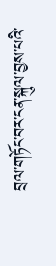བྲལ་གཏོང་བར་ངན་སྐུལ་བྱས་པའི་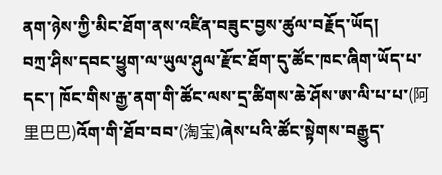ནག་ཉེས་ཀྱི་མིང་ཐོག་ནས་འཛིན་བཟུང་བྱས་ཚུལ་བརྗོད་ཡོད།
བཀྲ་ཤིས་དབང་ཕྱུག་ལ་ཡུལ་ཤུལ་རྫོང་ཐོག་དུ་ཚོང་ཁང་ཞིག་ཡོད་པ་དང་། ཁོང་གིས་རྒྱ་ནག་གི་ཚོང་ལས་དྲ་ཚིགས་ཆེ་ཤོས་ཨ་ལི་པ་པ་(阿里巴巴)འོག་གི་ཐོབ་བབ་(淘宝)ཞེས་པའི་ཚོང་སྟེགས་བརྒྱུད་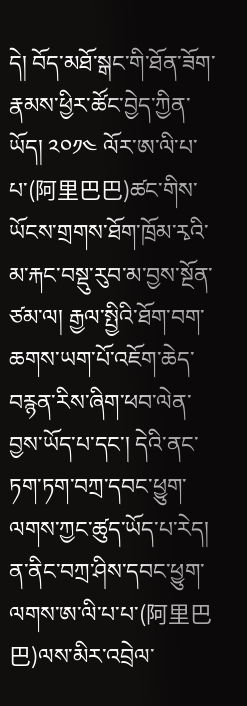དེ། བོད་མཐོ་སྒང་གི་ཐོན་ཟོག་རྣམས་ཕྱིར་ཚོང་བྱེད་ཀྱིན་ཡོད། ༢༠༡༤ ལོར་ཨ་ལི་པ་པ་(阿里巴巴)ཚང་གིས་ཡོངས་གྲགས་ཐོག་ཁྲོམ་རྭའི་མ་རྐང་བསྡུ་རུབ་མ་བྱས་སྔོན་ཙམ་ལ། རྒྱལ་སྤྱིའི་ཐོག་བག་ཆགས་ཡག་པོ་འཇོག་ཆེད་བརྙན་རིས་ཞིག་ཕབ་ལེན་བྱས་ཡོད་པ་དང་། དེའི་ནང་ཏག་ཏག་བཀྲ་དབང་ཕྱུག་ལགས་ཀྱང་ཚུད་ཡོད་པ་རེད།
ན་ནིང་བཀྲ་ཤིས་དབང་ཕྱུག་ལགས་ཨ་ལི་པ་པ་(阿里巴巴)ལས་མིར་འབྲེལ་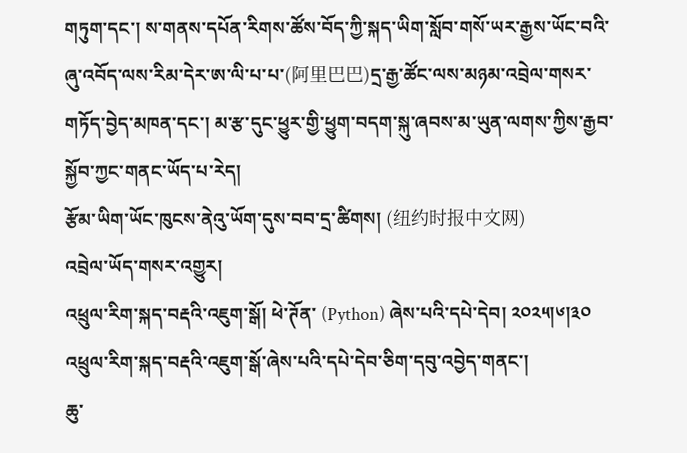གཏུག་དང་། ས་གནས་དཔོན་རིགས་ཚོས་བོད་ཀྱི་སྐད་ཡིག་སློབ་གསོ་ཡར་རྒྱས་ཡོང་བའི་ཞུ་འབོད་ལས་རིམ་དེར་ཨ་ལི་པ་པ་(阿里巴巴)དྲ་རྒྱ་ཚོང་ལས་མཉམ་འབྲེལ་གསར་གཏོད་བྱེད་མཁན་དང་། མ་རྩ་དུང་ཕྱུར་གྱི་ཕྱུག་བདག་སྐུ་ཞབས་མ་ཡུན་ལགས་ཀྱིས་རྒྱབ་སྐྱོབ་ཀྱང་གནང་ཡོད་པ་རེད།
རྩོམ་ཡིག་ཡོང་ཁུངས་ནེའུ་ཡོག་དུས་བབ་དྲ་ཚིགས། (纽约时报中文网)
འབྲེལ་ཡོད་གསར་འགྱུར།
འཕྲུལ་རིག་སྐད་བརྡའི་འཇུག་སྒོ། ཕེ་ཊོན་ (Python) ཞེས་པའི་དཔེ་དེབ། ༢༠༢༥།༦།༣༠
འཕྲུལ་རིག་སྐད་བརྡའི་འཇུག་སྒོ་ཞེས་པའི་དཔེ་དེབ་ཅིག་དབུ་འབྱེད་གནང་།
ཆུ་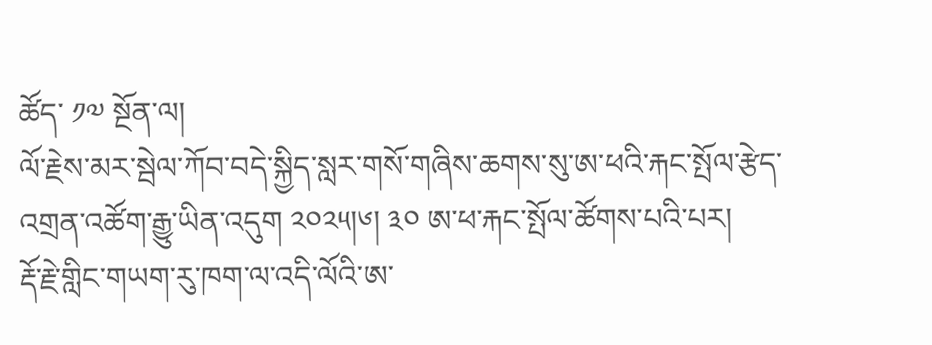ཚོད་ ༡༧ སྔོན་ལ།
ལོ་རྗེས་མར་སྦེལ་ཀོབ་བདེ་སྐྱིད་སླར་གསོ་གཞིས་ཆགས་སུ་ཨ་ཕའི་རྐང་སྤོལ་རྩེད་འགྲན་འཚོག་རྒྱུ་ཡིན་འདུག ༢༠༢༥།༦། ༣༠ ཨ་ཕ་རྐང་སྤོལ་ཚོགས་པའི་པར།
རྡོ་རྗེ་གླིང་གཡག་རུ་ཁག་ལ་འདི་ལོའི་ཨ་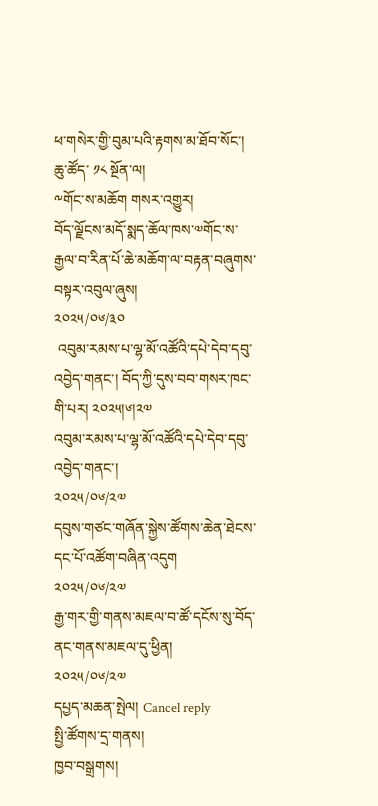ཕ་གསེར་གྱི་བུམ་པའི་རྟགས་མ་ཐོབ་སོང་།
ཆུ་ཚོད་ ༡༨ སྔོན་ལ།
༸གོང་ས་མཆོག གསར་འགྱུར།
བོད་ལྗོངས་མདོ་སྨད་ཆོལ་ཁས་༧གོང་ས་རྒྱལ་བ་རིན་པོ་ཆེ་མཆོག་ལ་བརྟན་བཞུགས་བསྟར་འབུལ་ཞུས།
༢༠༢༥/༠༦/༣༠
 འབུམ་རམས་པ་ལྷ་མོ་འཚོའི་དཔེ་དེབ་དབུ་འབྱེད་གནང་། བོད་ཀྱི་དུས་བབ་གསར་ཁང་གི་པར། ༢༠༢༥།༦།༢༧
འབུམ་རམས་པ་ལྷ་མོ་འཚོའི་དཔེ་དེབ་དབུ་འབྱེད་གནང་།
༢༠༢༥/༠༦/༢༧
དབུས་གཙང་གཞོན་སྐྱེས་ཚོགས་ཆེན་ཐེངས་དང་པོ་འཚོག་བཞིན་འདུག
༢༠༢༥/༠༦/༢༧
རྒྱ་གར་གྱི་གནས་མཇལ་བ་ཚོ་དངོས་སུ་བོད་ནང་གནས་མཇལ་དུ་ཕྱིན།
༢༠༢༥/༠༦/༢༧
དཔྱད་མཆན་སྤེལ། Cancel reply
སྤྱི་ཚོགས་དྲ་གནས།
ཁྱབ་བསྒྲགས།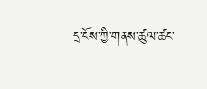དྲ་ངོས་ཀྱི་གནས་ཚུལ་ཚང་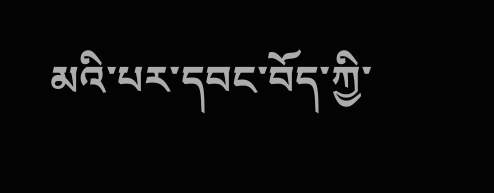མའི་པར་དབང་བོད་ཀྱི་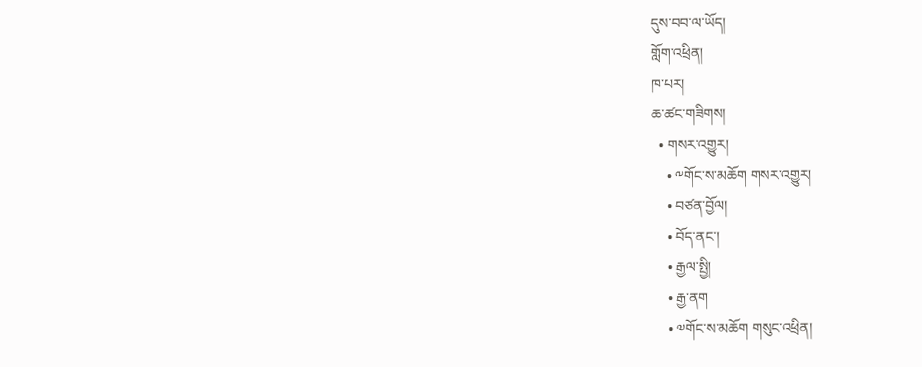དུས་བབ་ལ་ཡོད།
གློག་འཕྲིན།
ཁ་པར།
ཆ་ཚང་གཟིགས།
  • གསར་འགྱུར།
    • ༸གོང་ས་མཆོག གསར་འགྱུར།
    • བཙན་བྱོལ།
    • བོད་ནང་།
    • རྒྱལ་སྤྱི།
    • རྒྱ་ནག
    • ༧གོང་ས་མཆོག གསུང་འཕྲིན།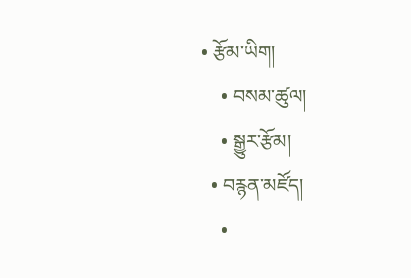• རྩོམ་ཡིག།
    • བསམ་ཚུལ།
    • སྒྱུར་རྩོམ།
  • བརྙན་མཛོད།
    •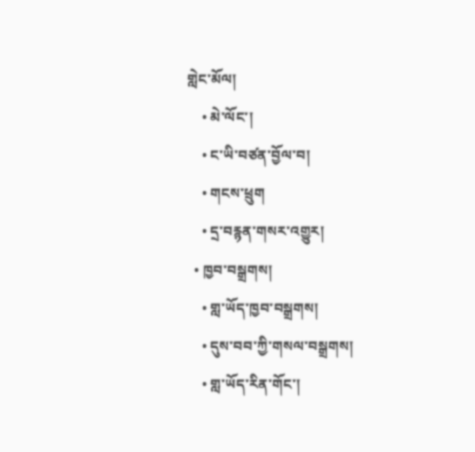གླེང་མོལ།
    • མེ་ལོང་།
    • ང་ཡི་བཙན་བྱོལ་བ།
    • གངས་ཕྲུག
    • དྲ་བརྙན་གསར་འགྱུར།
  • ཁྱབ་བསྒྲགས།
    • གླ་ཡོད་ཁྱབ་བསྒྲགས།
    • དུས་བབ་ཀྱི་གསལ་བསྒྲགས།
    • གླ་ཡོད་རིན་གོང་།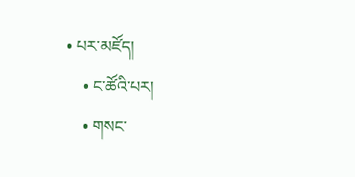• པར་མཛོད།
    • ང་ཚོའི་པར།
    • གསང་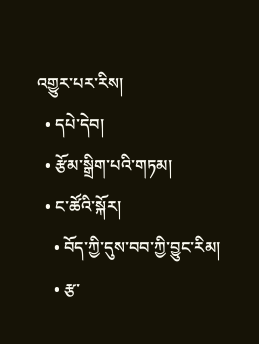འགྱུར་པར་རིས།
  • དཔེ་དེབ།
  • རྩོམ་སྒྲིག་པའི་གཏམ།
  • ང་ཚོའི་སྐོར།
    • བོད་ཀྱི་དུས་བབ་ཀྱི་བྱུང་རིམ།
    • རྩ་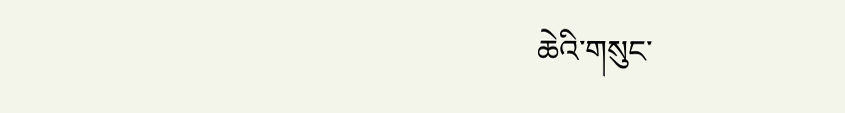ཆེའི་གསུང་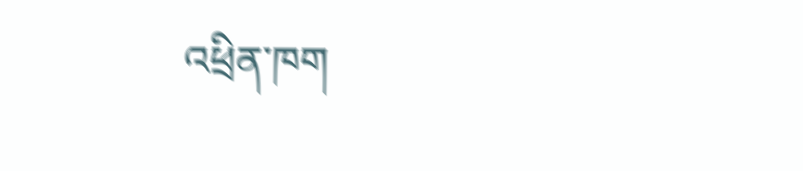འཕྲིན་ཁག